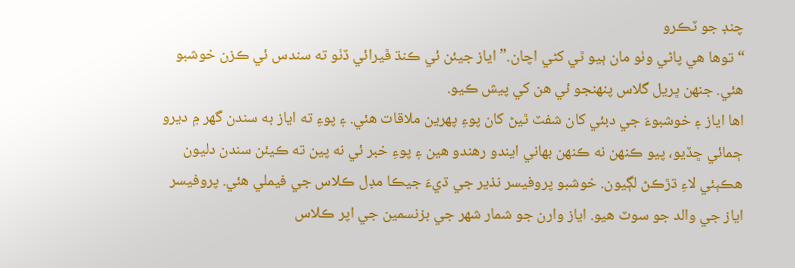چنڊ جو ٽڪرو
“ توها هي پاڻي وٺو مان ٻيو ٿي کڻي اچان.” اياز جيئن ئي ڪنڌ ڦيرائي ڏٺو ته سندس ئي ڪزن خوشبو هئي. جنهن ڀريل گلاس پنهنجو ئي هن کي پيش ڪيو.
اها اياز ۽ خوشبوءَ جي دبئي کان شفٽ ٿيڻ کان پوءِ پهرين ملاقات هئي. ۽ پوءِ ته اياز به سندن گهر ۾ ديرو ڄمائي ڇڏيو، پيو ڪنهن نه ڪنهن بهاني ايندو رهندو هين ۽ پوءِ خبر ئي نه پين ته ڪيئن سندن دليون هڪٻئي لاءِ ڌڙڪڻ لڳيون. خوشبو پروفيسر نذير جي ڌيءَ جيڪا مڊل ڪلاس جي فيملي هئي. پروفيسر اياز جي والد جو سوٽ هيو. اياز وارن جو شمار شهر جي بزنسمين جي اپر ڪلاس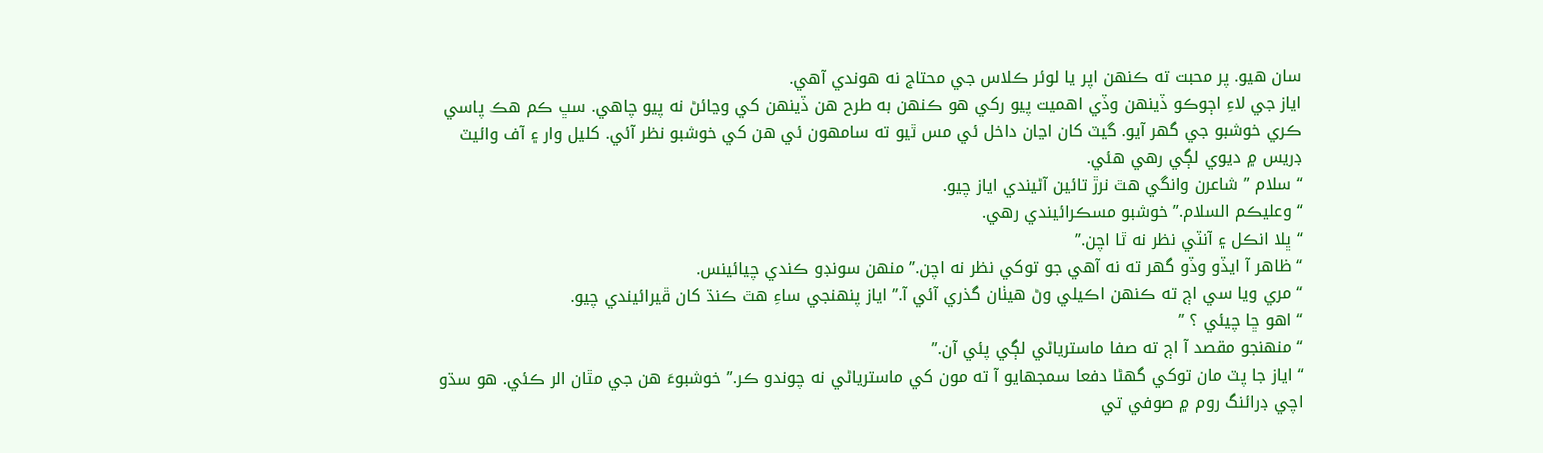سان هيو. پر محبت ته ڪنهن اپر يا لوئر ڪلاس جي محتاج نه هوندي آهي.
اياز جي لاءِ اڄوڪو ڏينهن وڏي اهميت پيو رکي هو ڪنهن به طرح هن ڏينهن کي وڃائڻ نه پيو چاهي. سڀ ڪم هڪ پاسي ڪري خوشبو جي گهر آيو. گيٽ کان اڃان داخل ئي مس ٿيو ته سامهون ئي هن کي خوشبو نظر آئي. کليل وار ۽ آف وائيٽ ڊريس ۾ ديوي لڳي رهي هئي.
“ سلام ” شاعرن وانگي هٿ نرڙ تائين آڻيندي اياز چيو.
“ وعليڪم السلام.” خوشبو مسڪرائيندي رهي.
“ ڀلا انڪل ۽ آنٽي نظر نه ٿا اچن.”
“ ظاهر آ ايڏو وڏو گهر ته نه آهي جو توکي نظر نه اچن.” منهن سونڊو ڪندي چيائينس.
“ مري ويا سي اڄ ته ڪنهن اڪيلي وڻ هيٺان گذري آئي آ.” اياز پنهنجي ساءِ هٿ ڪنڌ کان ڦيرائيندي چيو.
“ اهو ڇا چيئي ؟ ”
“ منهنجو مقصد آ اڄ ته صفا ماسترياڻي لڳي پئي آن.”
“ اياز جا پٽ مان توکي گهڻا دفعا سمجهايو آ ته مون کي ماسترياڻي نه چوندو ڪر.” خوشبوءَ هن جي مٿان الر ڪئي. هو سڌو اچي ڊرائنگ روم ۾ صوفي تي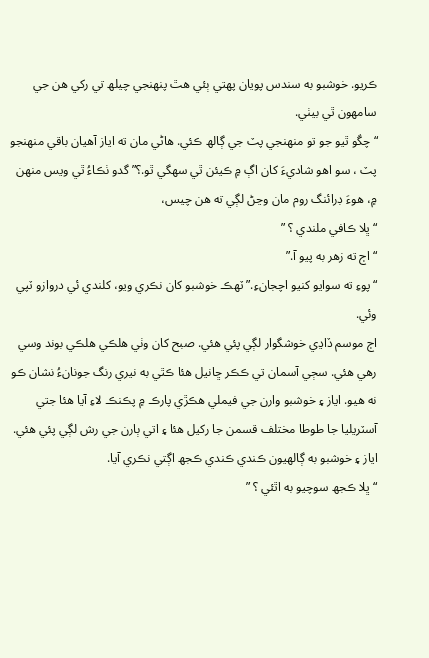ڪريو. خوشبو به سندس پويان پهتي ٻئي هٿ پنهنجي چيلھ تي رکي هن جي سامهون ٿي بيٺي.
“ چڱو ٿيو جو تو منهنجي پٽ جي ڳالھ ڪئي. هاڻي مان ته اياز آهيان باقي منهنجو پٽ ، سو اهو شاديءَ کان اڳ ۾ ڪيئن ٿي سهگي ٿو.؟” گدو ٺڪاءُ ٿي ويس منهن ۾، هوءَ ڊرائنگ روم مان وڃڻ لڳي ته هن چيس،
“ ڀلا ڪافي ملندي ؟ ”
“ اڄ ته زهر به پيو آ.”
“ پوءِ ته سوايو کنيو اچجانءِ.” ٽهڪ خوشبو کان نڪري ويو، کلندي ئي دروازو ٽپي وئي.
اڄ موسم ڏاڍي خوشگوار لڳي پئي هئي. صبح کان وٺي هلڪي هلڪي بوند وسي رهي هئي. سڄي آسمان تي ڪڪر ڇانيل هئا ڪٿي به نيري رنگ جونانءُ نشان ڪو نه هيو. اياز ۽ خوشبو وارن جي فيملي هڪڙي پارڪ ۾ پڪنڪ لاءِ آيا هئا جتي آسٽريليا جا طوطا مختلف قسمن جا رکيل هئا ۽ اتي ٻارن جي رش لڳي پئي هئي. اياز ۽ خوشبو به ڳالهيون ڪندي ڪندي ڪجھ اڳتي نڪري آيا.
“ ڀلا ڪجھ سوچيو به اٿئي ؟ ”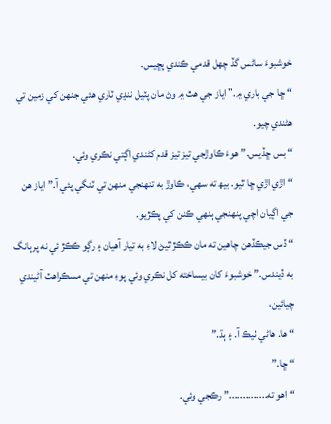خوشبوءَ ساڻس گڏ چهل قدمي ڪندي پڇيس.
“ ڇا جي باري ۾.” اياز جي هٿ ۾ وڻ مان پٽيل ننڍي ٽاري هئي جنهن کي زمين تي هڻندي چيو.
“ بس ڇڏيس.” هوءَ ڪاوڙجي تيز تيز قدم کڻندي اڳتي نڪري وئي.
“ اڙي اڙي ڇا ٿيو. بيھ ته سهي، ڪاوڙ به تنهنجي منهن تي ٽنگي پئي آ.” اياز هن جي اڳيان اچي پنهنجي ٻنهي ڪنن کي پڪڙيو.
“ ڏس جيڪڏهن چاهين ته مان ڪڪڙ ٿيڻ لاءِ به تيار آهيان ۽ رڳو ڪڪڙ ئي نه پرٻانگ به ڏيندس.” خوشبوءَ کان بيساخته کل نڪري وئي پوءِ منهن تي مسڪراهٽ آڻيندي چيائين،
“ ها. هاڻي ٺيڪ آ. ۽ ٻڌ.”
“ ڇا.”
“ اهو ته..............” رڪجي وئي.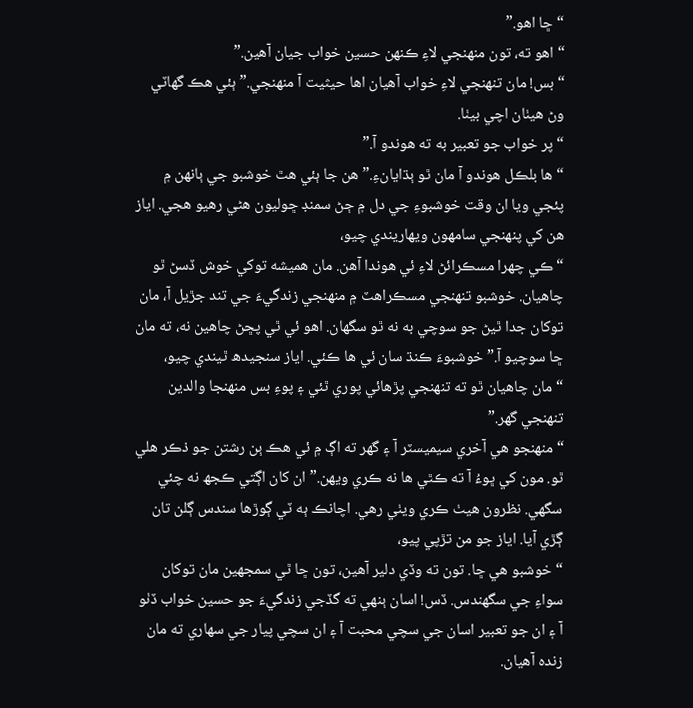“ ڇا اهو.”
“ اهو ته، تون منهنجي لاءِ ڪنهن حسين خواب جيان آهين.”
“ بس! مان تنهنجي لاءِ خواب آهيان اها حيثيت آ منهنجي.” ٻئي هڪ گهاٽي وڻ هيٺان اچي بيٺا.
“ پر خواب جو تعبير به ته هوندو آ.”
“ ها بلڪل هوندو آ مان ٿو ٻڌايانءِ.” هن جا ٻئي هٿ خوشبو جي ٻانهن ۾ پئجي ويا ان وقت خوشبوءِ جي دل ۾ ڄڻ سمنڊ ڇوليون هڻي رهيو هجي. اياز هن کي پنهنجي سامهون ويهاريندي چيو،
“ ڪي چهرا مسڪرائڻ لاءِ ئي هوندا آهن. مان هميشه توکي خوش ڏسڻ ٿو چاهيان. خوشبو تنهنجي مسڪراهٽ ۾ منهنجي زندگيءَ جي تند جڙيل آ، مان توکان جدا ٿيڻ جو سوچي به نه ٿو سگهان. اهو ئي ٿي پڇڻ چاهين نه، ته مان ڇا سوچيو آ.” خوشبوءَ ڪنڌ سان ئي ها ڪئي. اياز سنجيدھ ٿيندي چيو،
“ مان چاهيان ٿو ته تنهنجي پڙهائي پوري ٿئي ۽ پوءِ بس منهنجا والدين تنهنجي گهر.”
“ منهنجو هي آخري سيميسٽر آ ۽ گهر ته اڳ ۾ ئي هڪ ٻن رشتن جو ذڪر هلي ٿو. مون کي ڀوءُ آ ته ڪٿي ها نه ڪري ويهن.” ان کان اڳتي ڪجھ نه چئي سگهي. نظرون هيٺ ڪري ويٺي رهي. اچانڪ ٻه ٽي ڳوڙها سندس ڳلن تان ڳڙي آيا. اياز جو من تڙپي پيو،
“ خوشبو هي ڇا. تون ته وڏي دلير آهين، تون ڇا ٿي سمجهين مان توکان سواءِ جي سگهندس. ڏس! اسان ٻنهي ته گڏجي زندگيءَ جو حسين خواب ڏٺو آ ۽ ان جو تعبير اسان جي سچي محبت آ ۽ ان سچي پيار جي سهاري ته مان زنده آهيان.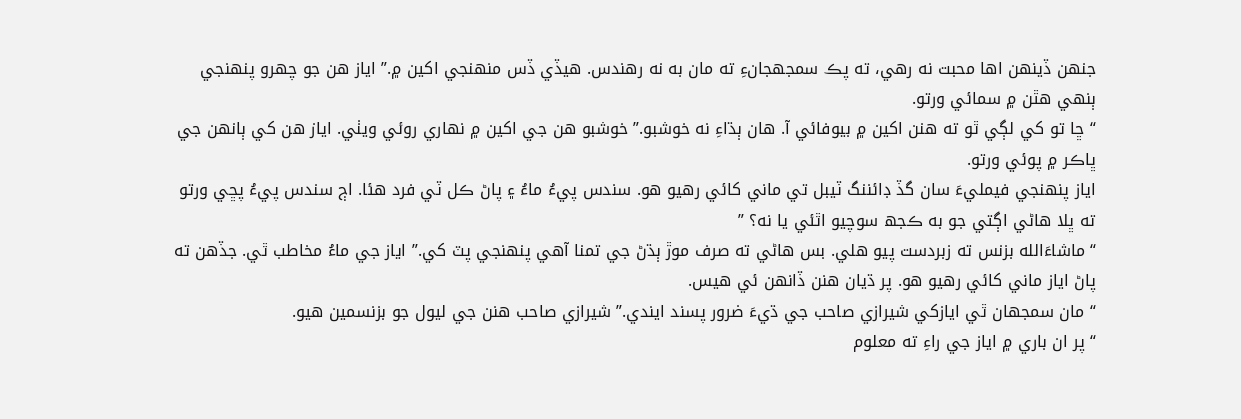جنهن ڏينهن اها محبت نه رهي، ته پڪ سمجهجانءِ ته مان به نه رهندس. هيڏي ڏس منهنجي اکين ۾.” اياز هن جو چهرو پنهنجي ٻنهي هٿن ۾ سمائي ورتو.
“ ڇا تو کي لڳي ٿو ته هنن اکين ۾ بيوفائي آ. هان ٻڌاءِ نه خوشبو.” خوشبو هن جي اکين ۾ نهاري روئي ويٺي. اياز هن کي ٻانهن جي ڀاڪر ۾ پوئي ورتو.
اياز پنهنجي فيمليءَ سان گڏ ڊائننگ ٽيبل تي ماني کائي رهيو هو. سندس پيءُ ماءُ ۽ پاڻ ڪل ٽي فرد هئا. اڄ سندس پيءُ پڇي ورتو ته ڀلا هاڻي اڳتي جو به ڪجھ سوچيو اٿئي يا نه؟ ”
“ ماشاءَالله بزنس ته زبردست پيو هلي. بس هاڻي ته صرف موڙ ٻڌڻ جي تمنا آهي پنهنجي پٽ کي.” اياز جي ماءُ مخاطب ٿي. جڏهن ته پاڻ اياز ماني کائي رهيو هو. پر ڌيان هنن ڏانهن ئي هيس.
“ مان سمجهان ٿي ايازکي شيرازي صاحب جي ڌيءَ ضرور پسند ايندي.” شيرازي صاحب هنن جي ليول جو بزنسمين هيو.
“ پر ان باري ۾ اياز جي راءِ ته معلوم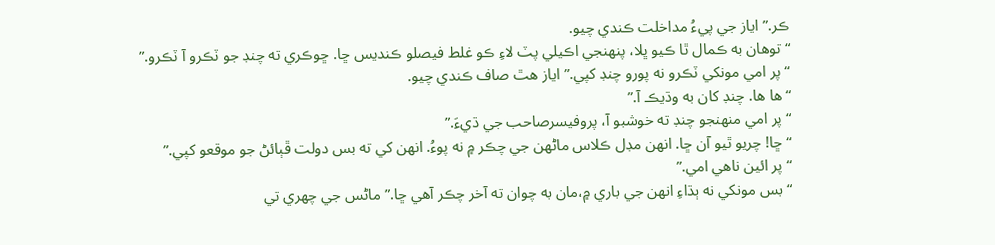ڪر.” اياز جي پيءُ مداخلت ڪندي چيو.
“ توهان به ڪمال ٿا ڪيو ڀلا، پنهنجي اڪيلي پٽ لاءِ ڪو غلط فيصلو ڪنديس ڇا. ڇوڪري ته چنڊ جو ٽڪرو آ ٽڪرو.”
“ پر امي مونکي ٽڪرو نه پورو چنڊ کپي.” اياز هٿ صاف ڪندي چيو.
“ها ها. چنڊ کان به وڌيڪ آ.”
“ پر امي منهنجو چنڊ ته خوشبو آ، پروفيسرصاحب جي ڌيءَ.”
“ ڇا! چريو ٿيو آن ڇا. انهن مڊل ڪلاس ماڻهن جي چڪر ۾ نه پوءُ. انهن کي ته بس دولت ڦٻائڻ جو موقعو کپي.”
“ پر ائين ناهي امي.”
“ بس مونکي نه ٻڌاءِ انهن جي باري ۾،مان به چوان ته آخر چڪر آهي ڇا.” ماڻس جي چهري تي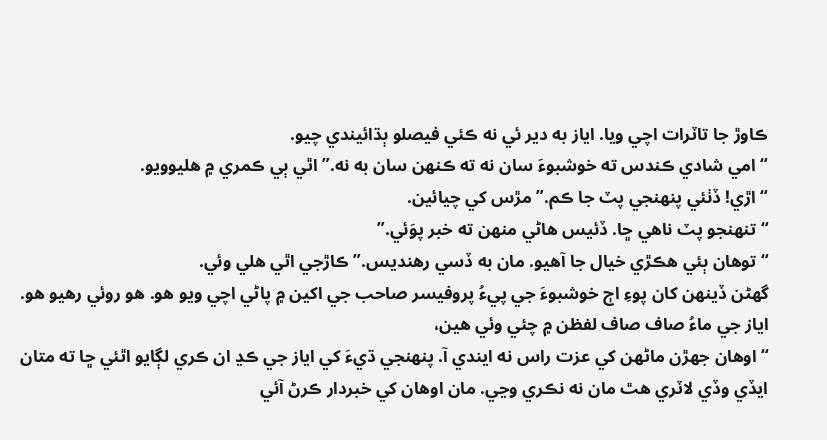ڪاوڙ جا تاٽرات اچي ويا. اياز به دير ئي نه ڪئي فيصلو ٻڌائيندي چيو.
“ امي شادي ڪندس ته خوشبوءَ سان نه ته ڪنهن سان به نه.” اٿي ٻي ڪمري ۾ هليوويو.
“ اڙي! ڏٺئي پنهنجي پٽ جا ڪم.” مڙس کي چيائين.
“ تنهنجو پٽ ناهي ڇا. ڏئيس هاڻي منهن ته خبر پوَئي.”
“ توهان ٻئي هڪڙي خيال جا آهيو. مان به ڏسي رهنديس.” ڪاڙجي اٿي هلي وئي.
گهڻن ڏينهن کان پوءِ اڄ خوشبوءَ جي پيءُ پروفيسر صاحب جي اکين ۾ پاڻي اچي ويو هو. هو روئي رهيو هو. اياز جي ماءُ صاف صاف لفظن ۾ چئي وئي هين،
“ اوهان جهڙن ماڻهن کي عزت راس نه ايندي آ. پنهنجي ڌيءَ کي اياز جي ڪڍ ان ڪري لڳايو اٿئي ڇا ته متان ايڏي وڏي لاٽري هٿ مان نه نڪري وڃي. مان اوهان کي خبردار ڪرڻ آئي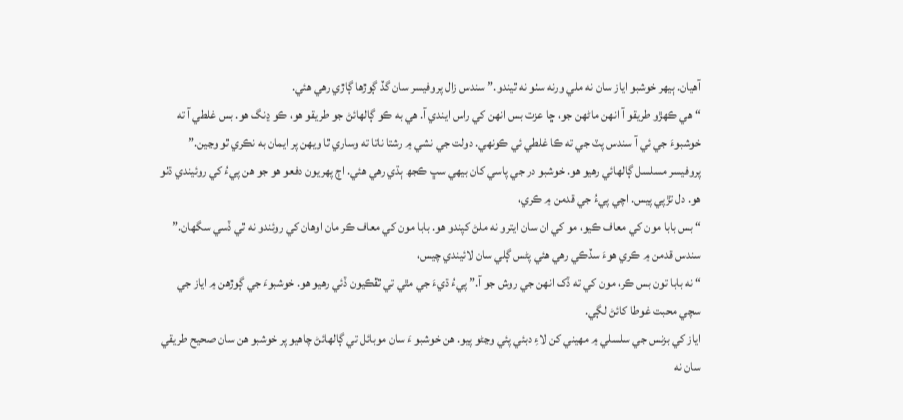آهيان. ٻيهر خوشبو اياز سان نه ملي ورنه سٺو نه ٿيندو.” سندس زال پروفيسر سان گڏ ڳوڙها ڳاڙي رهي هئي.
“ هي ڪهڙو طريقو آ انهن ماڻهن جو، ڇا عزت بس انهن کي راس ايندي آ. هي به ڪو ڳالهائڻ جو طريقو هو، ڪو ڍنگ هو. بس غلطي آ ته خوشبوءَ جي ئي آ سندس پٽ جي ته ڪا غلطي ئي ڪونهي. دولت جي نشي ۾ رشتا ناتا ته وساري ٿا ويهن پر ايمان به نڪري ٿو وڃين.”
پروفيسر مسلسل ڳالهائي رهيو هو. خوشبو در جي پاسي کان بيهي سڀ ڪجھ ٻڌي رهي هئي. اڄ پهريون دفعو هو جو هن پيءُ کي روئيندي ڌٺو هو. دل تڙپي پيس. اچي پيءُ جي قدمن ۾ ڪري،
“ بس بابا مون کي معاف ڪيو، مو کي ان سان ايترو نه ملڻ کپندو هو. بابا مون کي معاف ڪر مان اوهان کي روئندو نه ٿي ڏسي سگهان.” سندس قدمن ۾ ڪري هوءَ سڏڪي رهي هئي پڻس ڳلي سان لائيندي چيس،
“ نه بابا تون بس ڪر، مون کي ته ڏک انهن جي روش جو آ.” پيءُ ڌيءَ جي مٿي تي ٿڦڪيون ڏئي رهيو هو. خوشبوءَ جي ڳوڙهن ۾ اياز جي سچي محبت غوطا کائڻ لڳي.
اياز کي بزنس جي سلسلي ۾ مهيني کن لاءِ دبئي پئي وڃڻو پيو. هن خوشبو ءَ سان موبائل تي ڳالهائڻ چاهيو پر خوشبو هن سان صحيح طريقي سان نه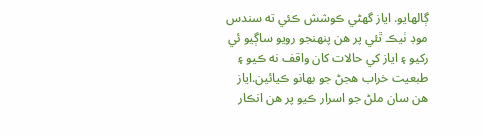ڳالهايو. اياز گهڻي ڪوشش ڪئي ته سندس موڊ ٺيڪ ٿئي پر هن پنهنجو رويو ساڳيو ئي رکيو ۽ اياز کي حالات کان واقف نه ڪيو ۽ طبعيت خراب هجڻ جو بهانو ڪيائين.اياز هن سان ملڻ جو اسرار ڪيو پر هن انڪار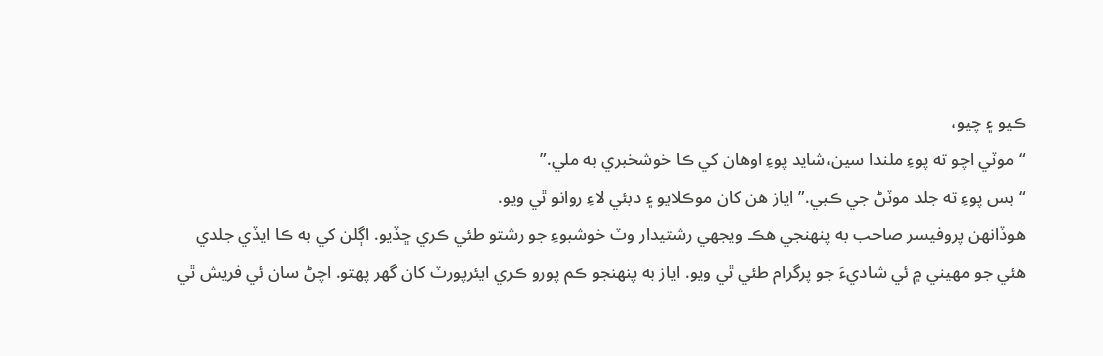ڪيو ۽ چيو،
“ موٽي اچو ته پوءِ ملندا سين،شايد پوءِ اوهان کي ڪا خوشخبري به ملي.”
“ بس پوءِ ته جلد موٽڻ جي ڪبي.” اياز هن کان موڪلايو ۽ دبئي لاءِ روانو ٿي ويو.
هوڏانهن پروفيسر صاحب به پنهنجي هڪ ويجهي رشتيدار وٽ خوشبوءِ جو رشتو طئي ڪري ڇڏيو. اڳلن کي به ڪا ايڏي جلدي هئي جو مهيني ۾ ئي شاديءَ جو پرگرام طئي ٿي ويو. اياز به پنهنجو ڪم پورو ڪري ايئرپورٽ کان گهر پهتو. اچڻ سان ئي فريش ٿي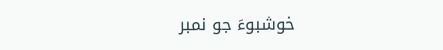خوشبوءَ جو نمبر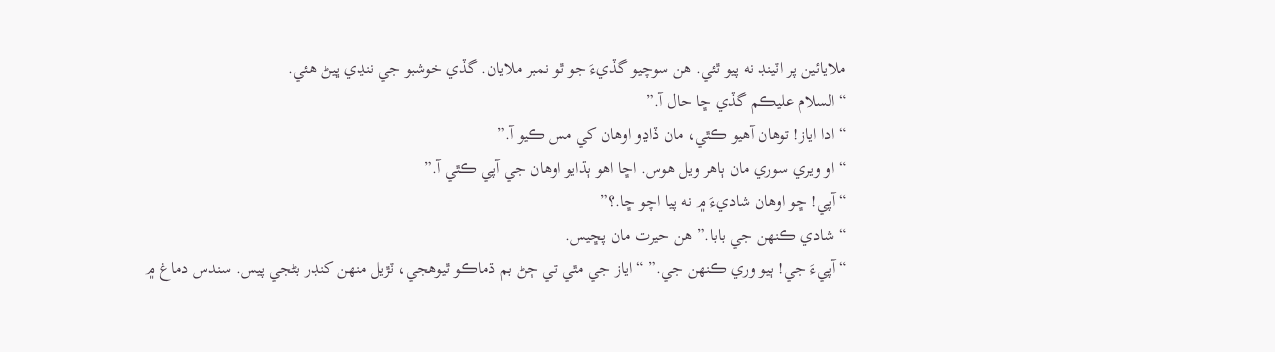ملايائين پر اٽينڊ نه پيو ٿئي. هن سوچيو گڏيءَ جو ٿو نمبر ملايان. گڏي خوشبو جي ننڍي ڀيڻ هئي.
“ السلام عليڪم گڏي ڇا حال آ.”
“ ادا اياز! توهان آهيو ڪٿي، مان ڏاڍو اوهان کي مس ڪيو آ.”
“ او ويري سوري مان ٻاهر ويل هوس. اڇا اهو ٻڌايو اوهان جي آپي ڪٿي آ.”
“ آپي! ڇو اوهان شاديءَ ۾ نه پيا اچو ڇا.؟”
“ شادي ڪنهن جي بابا.” هن حيرت مان پڇيس.
“ آپيءَ جي! ٻيو وري ڪنهن جي.” “ اياز جي مٿي تي ڄڻ بم ڌماڪو ٿيوهجي، ٽڙيل منهن کنڊر بڻجي پيس. سندس دماغ ۾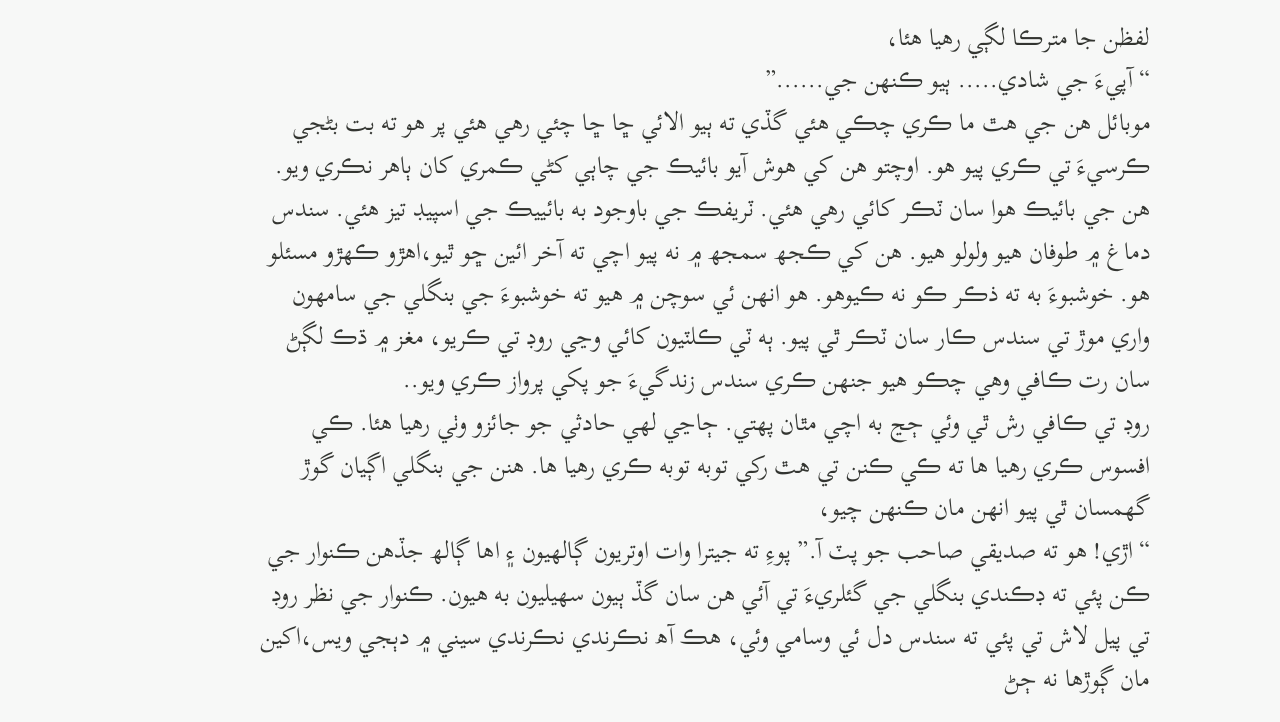لفظن جا مترڪا لڳي رهيا هئا،
“ آپيءَ جي شادي..... ٻيو ڪنهن جي......”
موبائل هن جي هٿ ما ڪري چڪي هئي گڏي ته ٻيو الائي ڇا ڇا چئي رهي هئي پر هو ته بت بڻجي ڪرسيءَ تي ڪري پيو هو. اوچتو هن کي هوش آيو بائيڪ جي چاٻي کڻي ڪمري کان ٻاهر نڪري ويو. هن جي بائيڪ هوا سان ٽڪر کائي رهي هئي. ٽريفڪ جي باوجود به بائييڪ جي اسپيڊ تيز هئي. سندس دماغ ۾ طوفان هيو ولولو هيو. هن کي ڪجھ سمجھ ۾ نه پيو اچي ته آخر ائين ڇو ٿيو،اهڙو ڪهڙو مسئلو هو. خوشبوءَ به ته ذڪر ڪو نه ڪيوهو. هو انهن ئي سوچن ۾ هيو ته خوشبوءَ جي بنگلي جي سامهون واري موڙ تي سندس ڪار سان ٽڪر ٿي پيو. ٻه ٽي ڪلٽيون کائي وڃي روڊ تي ڪريو، مغز ۾ ڌڪ لڳڻ سان رت ڪافي وهي چڪو هيو جنهن ڪري سندس زندگيءَ جو پکي پرواز ڪري ويو..
روڊ تي ڪافي رش ٿي وئي ڄڃ به اچي مٿان پهتي. ڄاڃي لهي حادثي جو جائزو وٺي رهيا هئا. ڪي افسوس ڪري رهيا ها ته ڪي ڪنن تي هٿ رکي توبه توبه ڪري رهيا ها. هنن جي بنگلي اڳيان گوڙ گهمسان ٿي پيو انهن مان ڪنهن چيو،
“ اڙي! هو ته صديقي صاحب جو پٽ آ.” پوءِ ته جيترا وات اوتريون ڳالهيون ۽ اها ڳالھ جڏهن ڪنوار جي ڪن پئي ته ڊڪندي بنگلي جي گئلريءَ تي آئي هن سان گڏ ٻيون سهيليون به هيون. ڪنوار جي نظر روڊ تي پيل لاش تي پئي ته سندس دل ئي وسامي وئي، هڪ آھ نڪرندي نڪرندي سيني ۾ دٻجي ويس،اکين مان ڳوڙها نه ڄڻ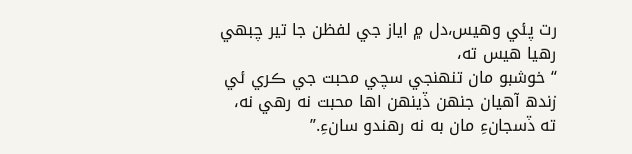رت پئي وهيس،دل ۾ اياز جي لفظن جا تير چبهي رهيا هيس ته،
“ خوشبو مان تنهنجي سچي محبت جي ڪري ئي زندھ آهيان جنهن ڏينهن اها محبت نه رهي نه، ته ڏسجانءِ مان به نه رهندو سانءِ.”